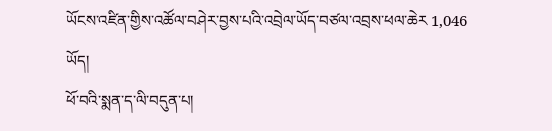ཡོངས་འཛིན་གྱིས་འཚོལ་བཤེར་བྱས་པའི་འབྲེལ་ཡོད་བཙལ་འབྲས་ཕལ་ཆེར 1,046 ཡོད།
ཕོ་བའི་སྨན་ད་ལི་བདུན་པ།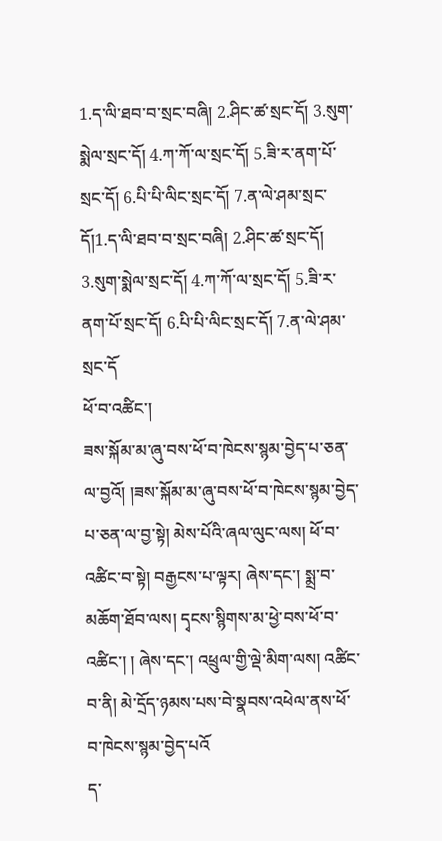1.ད་ལི་ཐབ་བ་སྲང་བཞི། 2.ཤིང་ཚ་སྲང་དོ། 3.སུག་སྨེལ་སྲང་དོ། 4.ཀ་ཀོ་ལ་སྲང་དོ། 5.ཟི་ར་ནག་པོ་སྲང་དོ། 6.པི་པི་ལིང་སྲང་དོ། 7.ན་ལེ་ཤམ་སྲང་དོ།1.ད་ལི་ཐབ་བ་སྲང་བཞི། 2.ཤིང་ཚ་སྲང་དོ། 3.སུག་སྨེལ་སྲང་དོ། 4.ཀ་ཀོ་ལ་སྲང་དོ། 5.ཟི་ར་ནག་པོ་སྲང་དོ། 6.པི་པི་ལིང་སྲང་དོ། 7.ན་ལེ་ཤམ་སྲང་དོ
ཕོ་བ་འཚིང་།
ཟས་སྐོམ་མ་ཞུ་བས་ཕོ་བ་ཁེངས་སྙམ་བྱེད་པ་ཅན་ལ་བྱའོ། །ཟས་སྐོམ་མ་ཞུ་བས་ཕོ་བ་ཁེངས་སྙམ་བྱེད་པ་ཅན་ལ་བྱ་སྟེ། མེས་པོའི་ཞལ་ལུང་ལས། ཕོ་བ་འཚིང་བ་སྟེ། བརྒྱངས་པ་ལྟར། ཞེས་དང་། སྨྲ་བ་མཆོག་ཐོབ་ལས། དྭངས་སྙིགས་མ་ཕྱེ་བས་ཕོ་བ་འཚིང་། ། ཞེས་དང་། འཕྲུལ་གྱི་ལྡེ་མིག་ལས། འཚིང་བ་ནི། མེ་དྲོད་ཉམས་པས་བེ་སྣབས་འཕེལ་ནས་ཕོ་བ་ཁེངས་སྙམ་བྱེད་པའོ
ད་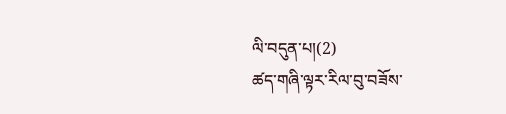ལི་བདུན་པ།(2)
ཚད་གཞི་ལྟར་རིལ་བུ་བཟོས་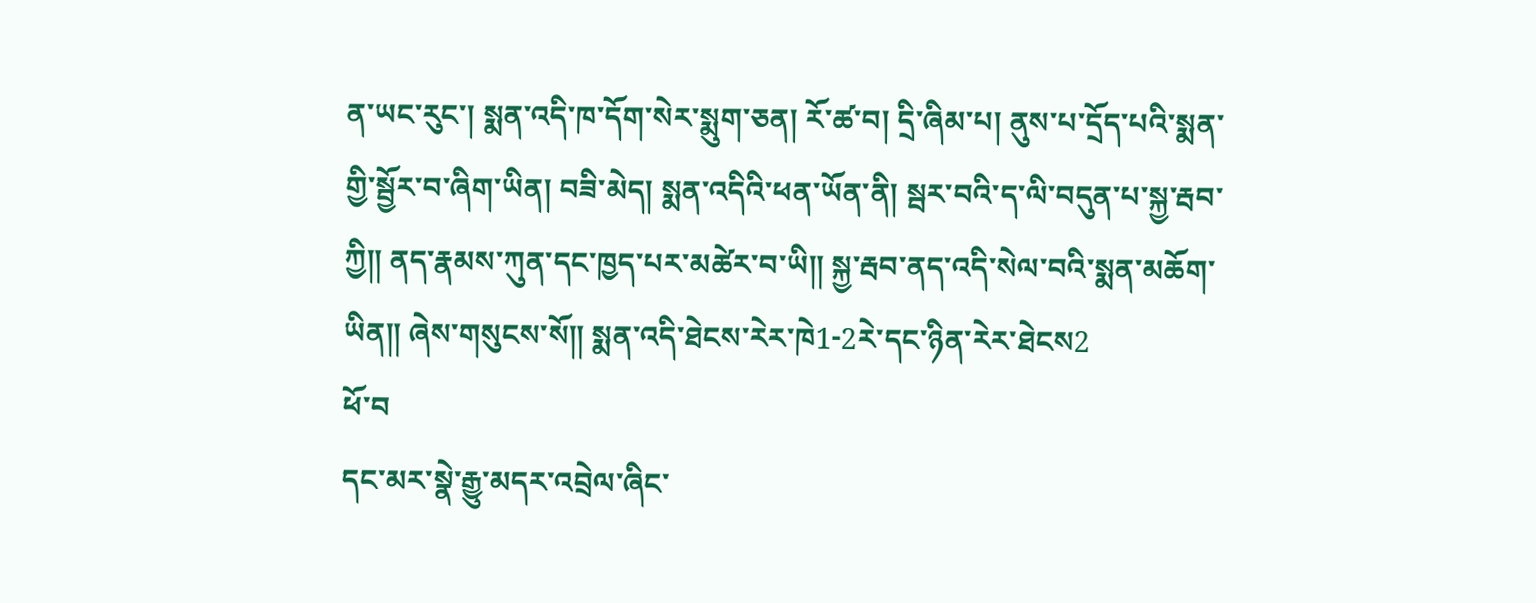ན་ཡང་རུང་། སྨན་འདི་ཁ་དོག་སེར་སྨུག་ཅན། རོ་ཚ་བ། དྲི་ཞིམ་པ། ནུས་པ་དྲོད་པའི་སྨན་གྱི་སྦྱོར་བ་ཞིག་ཡིན། བཟི་མེད། སྨན་འདིའི་ཕན་ཡོན་ནི། སྦར་བའི་ད་ལི་བདུན་པ་སྐྱ་རྦབ་ཀྱི༎ ནད་རྣམས་ཀུན་དང་ཁྱད་པར་མཚེར་བ་ཡི༎ སྐྱ་རྦབ་ནད་འདི་སེལ་བའི་སྨན་མཆོག་ཡིན༎ ཞེས་གསུངས་སོ༎ སྨན་འདི་ཐེངས་རེར་ཁེ1-2རེ་དང་ཉིན་རེར་ཐེངས2
ཕོ་བ
དང་མར་སྣེ་རྒྱུ་མདར་འབྲེལ་ཞིང་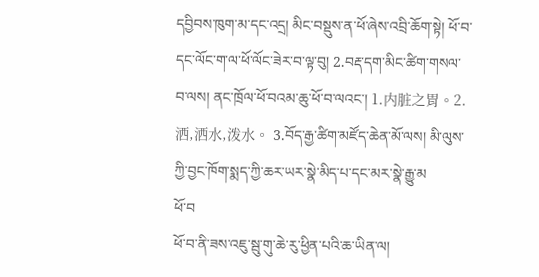དབྱིབས་ཁུག་མ་དང་འདྲ། མིང་བསྡུས་ན་ཕོ་ཞེས་འབྲི་ཆོག་སྟེ། ཕོ་བ་དང་ལོང་ག་ལ་ཕོ་ལོང་ཟེར་བ་ལྟ་བུ། 2.བརྡ་དག་མིང་ཚིག་གསལ་བ་ལས། ནང་ཁྲོལ་ཕོ་བའམ་ཆུ་ཕོ་བ་ལའང་། 1.内脏之胃。2.洒,洒水,泼水。 3.བོད་རྒྱ་ཚིག་མཛོད་ཆེན་མོ་ལས། མི་ལུས་ཀྱི་བྱང་ཁོག་སྨད་ཀྱི་ཆར་ཡར་སྣེ་མིད་པ་དང་མར་སྣེ་རྒྱུ་མ
ཕོ་བ
ཕོ་བ་ནི་ཟས་འཇུ་སྦུ་གུ་ཆེ་རུ་ཕྱིན་པའི་ཆ་ཡིན་ལ།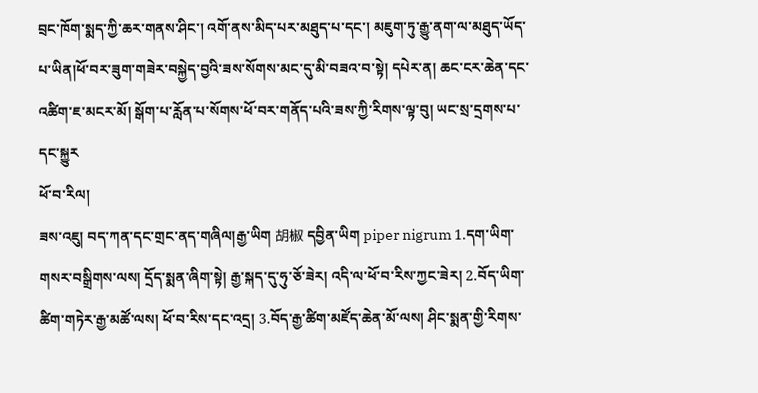བྲང་ཁོག་སྨད་ཀྱི་ཆར་གནས་ཤིང་། འགོ་ནས་མིད་པར་མཐུད་པ་དང་། མཇུག་ཏུ་རྒྱུ་ནག་ལ་མཐུད་ཡོད་པ་ཡིན།ཕོ་བར་ཟུག་གཟེར་བསྐྱེད་བྱའི་ཟས་སོགས་མང་དུ་མི་བཟའ་བ་སྟེ། དཔེར་ན། ཆང་ངར་ཆེན་དང་འཚིག་ཇ་མངར་མོ། སྒོག་པ་རློན་པ་སོགས་ཕོ་བར་གནོད་པའི་ཟས་ཀྱི་རིགས་ལྟ་བུ། ཡང་སྲ་དྲགས་པ་དང་སྐྱུར
ཕོ་བ་རིལ།
ཟས་འཇུ། བད་ཀན་དང་གྲང་ནད་གཞིལ།རྒྱ་ཡིག 胡椒 དབྱིན་ཡིག piper nigrum 1.དག་ཡིག་གསར་བསྒྲིགས་ལས། དྲོད་སྨན་ཞིག་སྟེ། རྒྱ་སྐད་དུ་ཧུ་ཅོ་ཟེར། འདི་ལ་ཕོ་བ་རིས་ཀྱང་ཟེར། 2.བོད་ཡིག་ཚིག་གཏེར་རྒྱ་མཚོ་ལས། ཕོ་བ་རིས་དང་འདྲ། 3.བོད་རྒྱ་ཚིག་མཛོད་ཆེན་མོ་ལས། ཤིང་སྨན་གྱི་རིགས་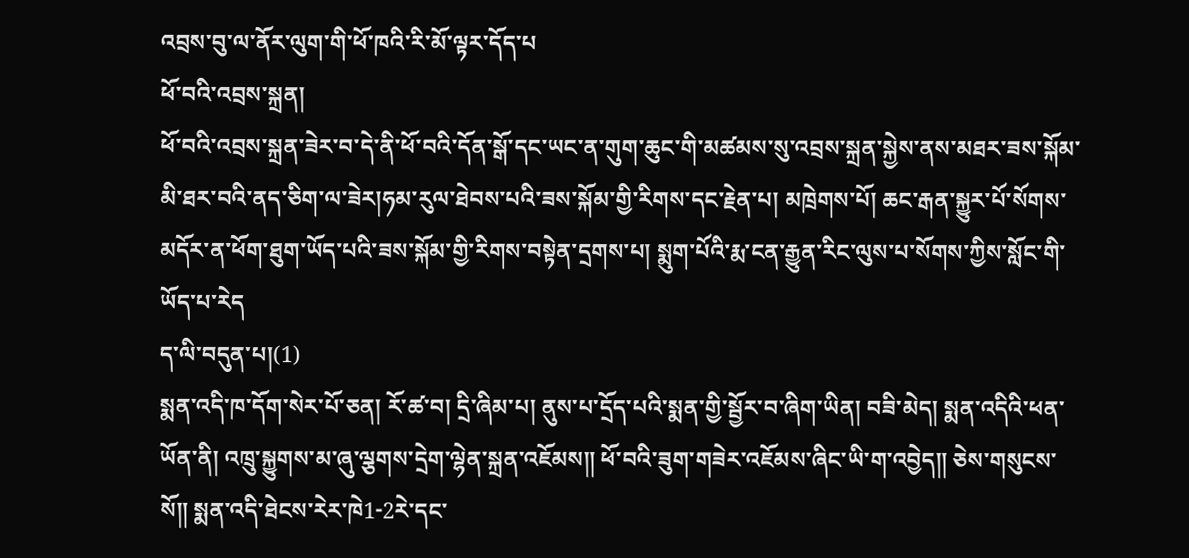འབྲས་བུ་ལ་ནོར་ལུག་གི་ཕོ་ཁའི་རི་མོ་ལྟར་དོད་པ
ཕོ་བའི་འབྲས་སྐྲན།
ཕོ་བའི་འབྲས་སྐྲན་ཟེར་བ་དེ་ནི་ཕོ་བའི་དོན་སྒོ་དང་ཡང་ན་གུག་ཆུང་གི་མཚམས་སུ་འབྲས་སྐྲན་སྐྱེས་ནས་མཐར་ཟས་སྐོམ་མི་ཐར་བའི་ནད་ཅིག་ལ་ཟེར།ཧམ་རུལ་ཐེབས་པའི་ཟས་སྐོམ་གྱི་རིགས་དང་རྗེན་པ། མཁྲེགས་པོ། ཆང་རྒན་སྐྱུར་པོ་སོགས་མདོར་ན་ཕོག་ཐུག་ཡོད་པའི་ཟས་སྐོམ་གྱི་རིགས་བསྟེན་དྲགས་པ། སྨུག་པོའི་རྨ་ངན་རྒྱུན་རིང་ལུས་པ་སོགས་ཀྱིས་སློང་གི་ཡོད་པ་རེད
ད་ལི་བདུན་པ།(1)
སྨན་འདི་ཁ་དོག་སེར་པོ་ཅན། རོ་ཚ་བ། དྲི་ཞིམ་པ། ནུས་པ་དྲོད་པའི་སྨན་གྱི་སྦྱོར་བ་ཞིག་ཡིན། བཟི་མེད། སྨན་འདིའི་ཕན་ཡོན་ནི། འཁྲུ་སྐྱུགས་མ་ཞུ་ལྕགས་དྲེག་ལྷེན་སྐྲན་འཇོམས༎ ཕོ་བའི་ཟུག་གཟེར་འཇོམས་ཞིང་ཡི་ག་འབྱེད༎ ཅེས་གསུངས་སོ༎ སྨན་འདི་ཐེངས་རེར་ཁེ1-2རེ་དང་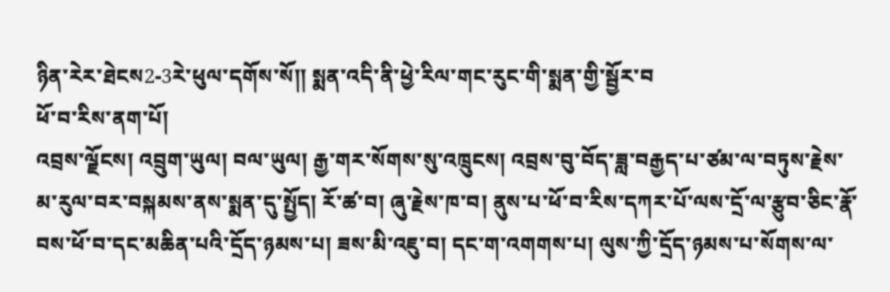ཉིན་རེར་ཐེངས2-3རེ་ཕུལ་དགོས་སོ༎ སྨན་འདི་ནི་ཕྱེ་རིལ་གང་རུང་གི་སྨན་གྱི་སྦྱོར་བ
ཕོ་བ་རིས་ནག་པོ།
འབྲས་ལྗོངས། འབྲུག་ཡུལ། བལ་ཡུལ། རྒྱ་གར་སོགས་སུ་འཁྲུངས། འབྲས་བུ་བོད་ཟླ་བརྒྱད་པ་ཙམ་ལ་བཏུས་རྗེས་མ་རུལ་བར་བསྐམས་ནས་སྨན་དུ་སྤྱོད། རོ་ཚ་བ། ཞུ་རྗེས་ཁ་བ། ནུས་པ་ཕོ་བ་རིས་དཀར་པོ་ལས་དྲོ་ལ་རྩུབ་ཅིང་རྣོ་བས་ཕོ་བ་དང་མཆིན་པའི་དྲོད་ཉམས་པ། ཟས་མི་འཇུ་བ། དང་ག་འགགས་པ། ལུས་ཀྱི་དྲོད་ཉམས་པ་སོགས་ལ་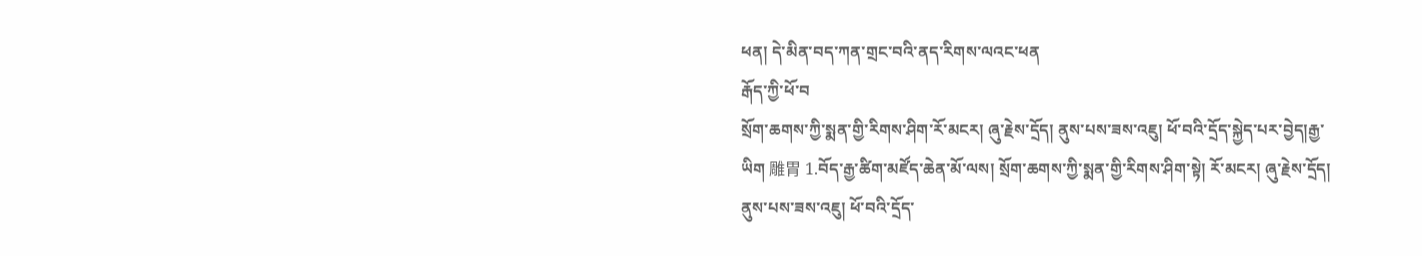ཕན། དེ་མིན་བད་ཀན་གྲང་བའི་ནད་རིགས་ལའང་ཕན
རྒོད་ཀྱི་ཕོ་བ
སྲོག་ཆགས་ཀྱི་སྨན་གྱི་རིགས་ཤིག་རོ་མངར། ཞུ་རྗེས་དྲོད། ནུས་པས་ཟས་འཇུ། ཕོ་བའི་དྲོད་སྐྱེད་པར་བྱེད།རྒྱ་ཡིག 雕胃 1.བོད་རྒྱ་ཚིག་མཛོད་ཆེན་མོ་ལས། སྲོག་ཆགས་ཀྱི་སྨན་གྱི་རིགས་ཤིག་སྟེ། རོ་མངར། ཞུ་རྗེས་དྲོད། ནུས་པས་ཟས་འཇུ། ཕོ་བའི་དྲོད་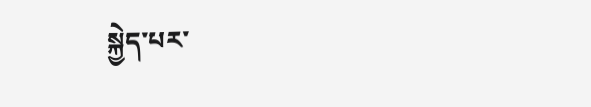སྐྱེད་པར་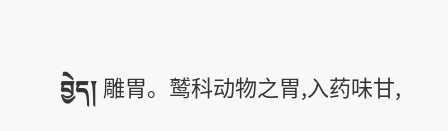བྱེད། 雕胃。鹫科动物之胃,入药味甘,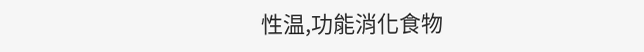性温,功能消化食物